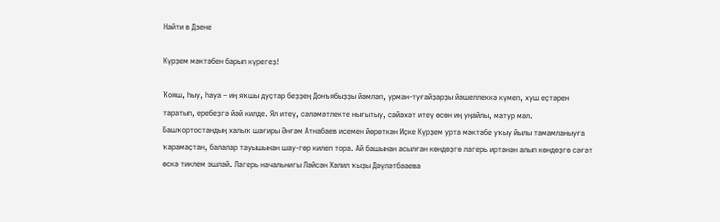Найти в Дзене

Күрҙем мәктәбен барып күрегеҙ!

Ҡояш, һыу, һауа – иң яҡшы дуҫтар беҙҙең Донъябыҙҙы йәмләп, урман-туғайҙарҙы йәшеллеккә күмеп, хуш еҫтәрен таратып, еребеҙгә йәй килде. Ял итеү, сәләмәтлекте нығытыу, сәйәхәт итеү өсөн иң уңайлы, матур мәл. Башҡортостандың халыҡ шағиры Әнғәм Атнабаев исемен йөрөткән Иҫке Күрҙем урта мәктәбе уҡыу йылы тамамланыуға ҡарамаҫтан, балалар тауышынан шау-гөр килеп тора. Ай башынан асылған көндөҙгө лагерь иртәнән алып көндөҙгө сәғәт өскә тиклем эшләй. Лагерь начальнигы Ләйсән Хәлил ҡыҙы Дәүләтбәаева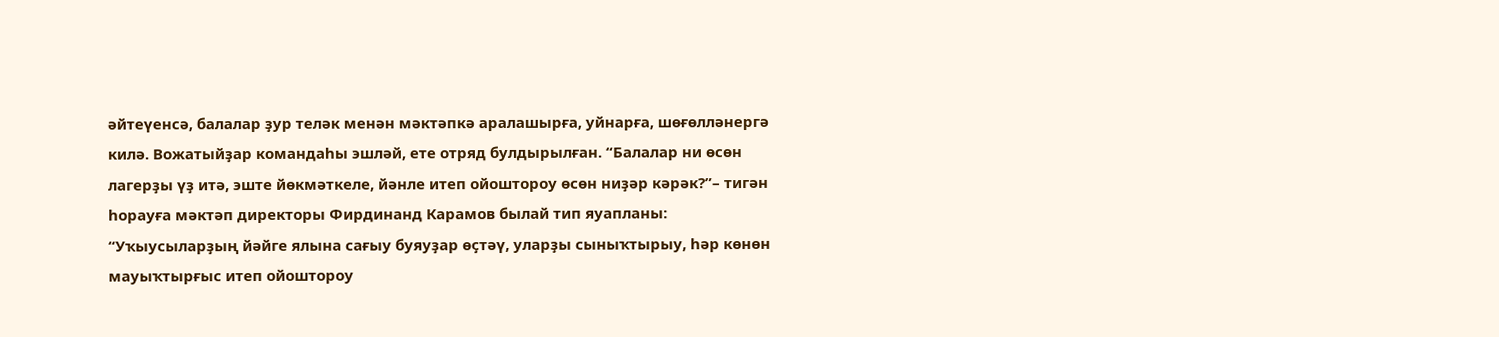әйтеүенсә, балалар ҙур теләк менән мәктәпкә аралашырға, уйнарға, шөғөлләнергә килә. Вожатыйҙар командаһы эшләй, ете отряд булдырылған. “Балалар ни өсөн лагерҙы үҙ итә, эште йөкмәткеле, йәнле итеп ойоштороу өсөн ниҙәр кәрәк?”– тигән һорауға мәктәп директоры Фирдинанд Карамов былай тип яуапланы: “Уҡыусыларҙың йәйге ялына сағыу буяуҙар өҫтәү, уларҙы сыныҡтырыу, һәр көнөн мауыҡтырғыс итеп ойоштороу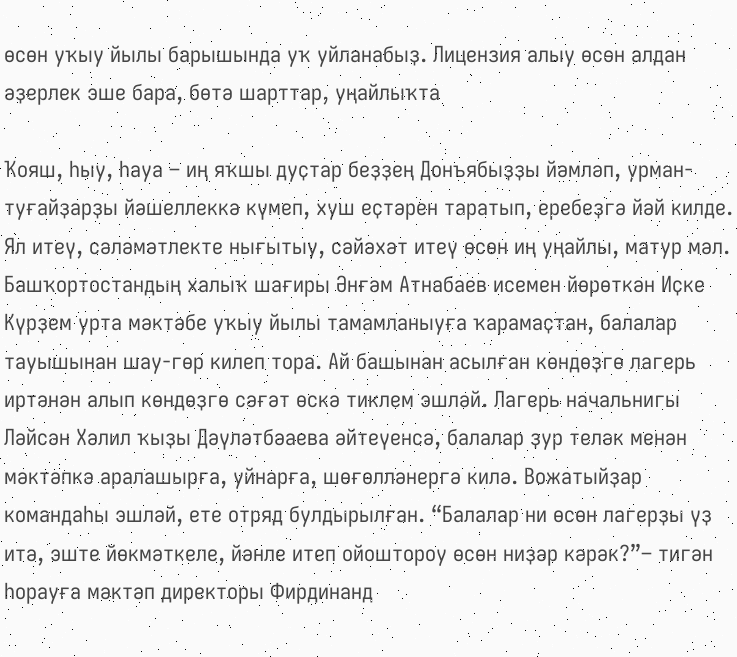өсөн уҡыу йылы барышында уҡ уйланабыҙ. Лицензия алыу өсөн алдан әҙерлек эше бара, бөтә шарттар, уңайлыҡта

Ҡояш, һыу, һауа – иң яҡшы дуҫтар беҙҙең Донъябыҙҙы йәмләп, урман-туғайҙарҙы йәшеллеккә күмеп, хуш еҫтәрен таратып, еребеҙгә йәй килде. Ял итеү, сәләмәтлекте нығытыу, сәйәхәт итеү өсөн иң уңайлы, матур мәл. Башҡортостандың халыҡ шағиры Әнғәм Атнабаев исемен йөрөткән Иҫке Күрҙем урта мәктәбе уҡыу йылы тамамланыуға ҡарамаҫтан, балалар тауышынан шау-гөр килеп тора. Ай башынан асылған көндөҙгө лагерь иртәнән алып көндөҙгө сәғәт өскә тиклем эшләй. Лагерь начальнигы Ләйсән Хәлил ҡыҙы Дәүләтбәаева әйтеүенсә, балалар ҙур теләк менән мәктәпкә аралашырға, уйнарға, шөғөлләнергә килә. Вожатыйҙар командаһы эшләй, ете отряд булдырылған. “Балалар ни өсөн лагерҙы үҙ итә, эште йөкмәткеле, йәнле итеп ойоштороу өсөн ниҙәр кәрәк?”– тигән һорауға мәктәп директоры Фирдинанд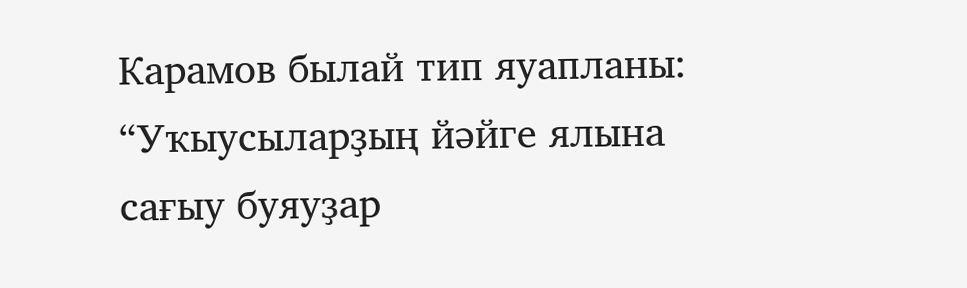Карамов былай тип яуапланы: “Уҡыусыларҙың йәйге ялына сағыу буяуҙар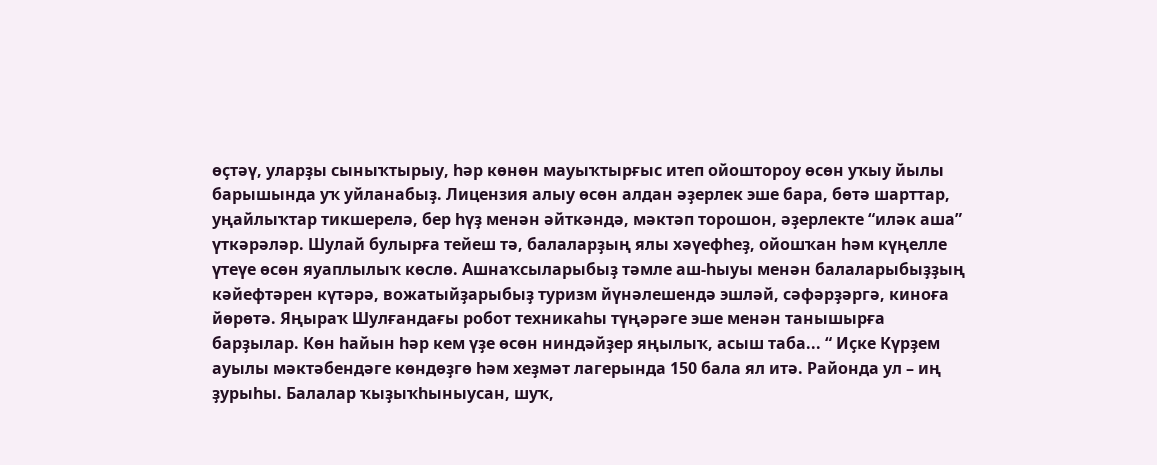өҫтәү, уларҙы сыныҡтырыу, һәр көнөн мауыҡтырғыс итеп ойоштороу өсөн уҡыу йылы барышында уҡ уйланабыҙ. Лицензия алыу өсөн алдан әҙерлек эше бара, бөтә шарттар, уңайлыҡтар тикшерелә, бер һүҙ менән әйткәндә, мәктәп торошон, әҙерлекте “иләк аша” үткәрәләр. Шулай булырға тейеш тә, балаларҙың ялы хәүефһеҙ, ойошҡан һәм күңелле үтеүе өсөн яуаплылыҡ көслө. Ашнаҡсыларыбыҙ тәмле аш-һыуы менән балаларыбыҙҙың кәйефтәрен күтәрә, вожатыйҙарыбыҙ туризм йүнәлешендә эшләй, сәфәрҙәргә, киноға йөрөтә. Яңыраҡ Шулғандағы робот техникаһы түңәрәге эше менән танышырға барҙылар. Көн һайын һәр кем үҙе өсөн ниндәйҙер яңылыҡ, асыш таба... “ Иҫке Күрҙем ауылы мәктәбендәге көндөҙгө һәм хеҙмәт лагерында 150 бала ял итә. Районда ул – иң ҙурыһы. Балалар ҡыҙыҡһыныусан, шуҡ,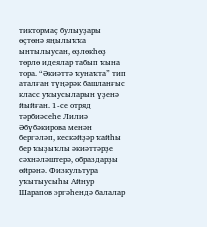тиктормаҫ булыуҙары өҫтөнә яңылыҡҡа ынтылыусан, өҙлөкһөҙ төрлө идеялар табып ҡына тора. “Әкиәттә ҡунаҡта” тип аталған түңәрәк башланғыс класс уҡыусыларын үҙенә йыйған. 1-се отряд тәрбиәсеһе Лилиә Әбүбәкирова менән бергәләп, кескәйҙәр ҡайһы бер ҡыҙыҡлы әкиәттәрҙе сәхнәләштерә, образдарҙы өйрәнә. Физкультура уҡытыусыһы Айнур Шарапов эргәһендә балалар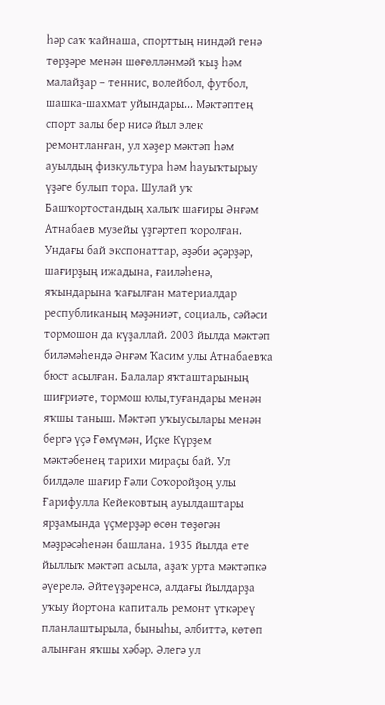һәр саҡ ҡайнаша, спорттың ниндәй генә төрҙәре менән шөғөлләнмәй ҡыҙ һәм малайҙар – теннис, волейбол, футбол, шашка-шахмат уйындары... Мәктәптең спорт залы бер нисә йыл элек ремонтланған, ул хәҙер мәктәп һәм ауылдың физкультура һәм һауыҡтырыу үҙәге булып тора. Шулай уҡ Башҡортостандың халыҡ шағиры Әнғәм Атнабаев музейы үҙгәртеп ҡоролған. Ундағы бай экспонаттар, әҙәби әҫәрҙәр, шағирҙың ижадына, ғаиләһенә, яҡындарына ҡағылған материалдар республиканың мәҙәниәт, социаль, сәйәси тормошон да күҙаллай. 2003 йылда мәктәп биләмәһендә Әнғәм Ҡасим улы Атнабаевҡа бюст асылған. Балалар яҡташтарының шиғриәте, тормош юлы,туғандары менән яҡшы таныш. Мәктәп уҡыусылары менән бергә үҫә Ғөмүмән, Иҫке Күрҙем мәктәбенең тарихи мираҫы бай. Ул билдәле шағир Ғәли Соҡоройҙоң улы Ғарифулла Кейековтың ауылдаштары ярҙамында үҫмерҙәр өсөн төҙөгән мәҙрәсәһенән башлана. 1935 йылда ете йыллыҡ мәктәп асыла, аҙаҡ урта мәктәпкә әүерелә. Әйтеүҙәренсә, алдағы йылдарҙа уҡыу йортона капиталь ремонт үткәреү планлаштырыла, быныһы, әлбиттә, көтөп алынған яҡшы хәбәр. Әлегә ул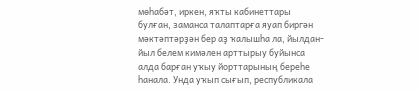мөһабәт, иркен, яҡты кабинеттары булған, заманса талаптарға яуап биргән мәктәптәрҙән бер аҙ ҡалышһа ла, йылдан-йыл белем кимәлен арттырыу буйынса алда барған уҡыу йорттарының береһе һанала. Унда уҡып сығып, республикала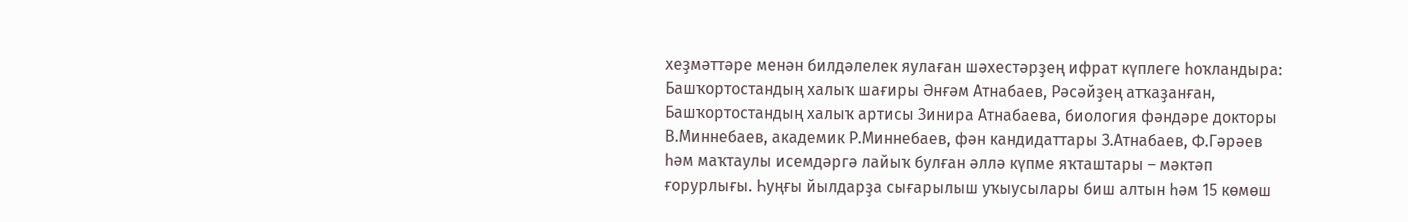хеҙмәттәре менән билдәлелек яулаған шәхестәрҙең ифрат күплеге һоҡландыра: Башҡортостандың халыҡ шағиры Әнғәм Атнабаев, Рәсәйҙең атҡаҙанған, Башҡортостандың халыҡ артисы Зинира Атнабаева, биология фәндәре докторы В.Миннебаев, академик Р.Миннебаев, фән кандидаттары З.Атнабаев, Ф.Гәрәев һәм маҡтаулы исемдәргә лайыҡ булған әллә күпме яҡташтары – мәктәп ғорурлығы. Һуңғы йылдарҙа сығарылыш уҡыусылары биш алтын һәм 15 көмөш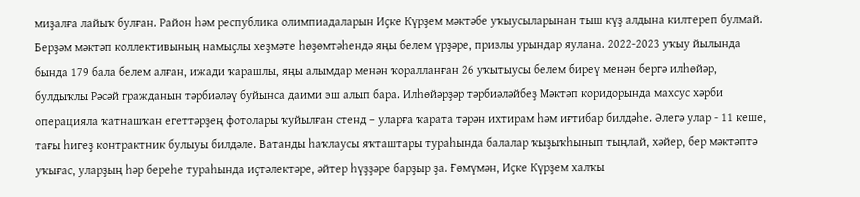миҙалға лайыҡ булған. Район һәм республика олимпиадаларын Иҫке Күрҙем мәктәбе уҡыусыларынан тыш күҙ алдына килтереп булмай. Берҙәм мәктәп коллективының намыҫлы хеҙмәте һөҙөмтәһендә яңы белем үрҙәре, призлы урындар яулана. 2022-2023 уҡыу йылында бында 179 бала белем алған, ижади ҡарашлы, яңы алымдар менән ҡоралланған 26 уҡытыусы белем биреү менән бергә илһөйәр, булдыҡлы Рәсәй гражданын тәрбиәләү буйынса даими эш алып бара. Илһөйәрҙәр тәрбиәләйбеҙ Мәктәп коридорында махсус хәрби операцияла ҡатнашҡан егеттәрҙең фотолары ҡуйылған стенд – уларға ҡарата тәрән ихтирам һәм иғтибар билдәһе. Әлегә улар - 11 кеше, тағы һигеҙ контрактник булыуы билдәле. Ватанды һаҡлаусы яҡташтары тураһында балалар ҡыҙыҡһынып тыңлай, хәйер, бер мәктәптә уҡығас, уларҙың һәр береһе тураһында иҫтәлектәре, әйтер һүҙҙәре барҙыр ҙа. Ғөмүмән, Иҫке Күрҙем халҡы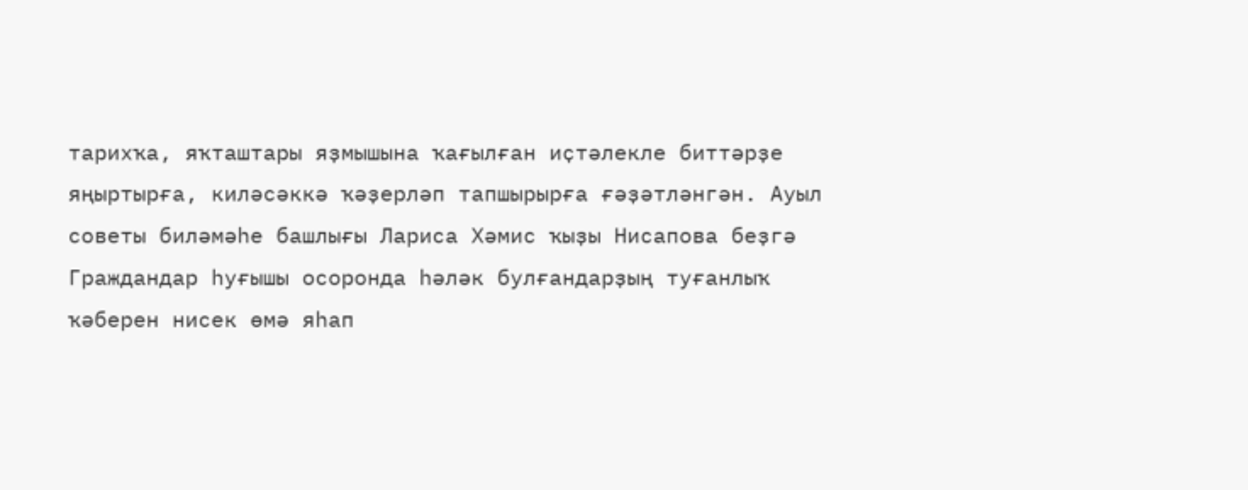тарихҡа, яҡташтары яҙмышына ҡағылған иҫтәлекле биттәрҙе яңыртырға, киләсәккә ҡәҙерләп тапшырырға ғәҙәтләнгән. Ауыл советы биләмәһе башлығы Лариса Хәмис ҡыҙы Нисапова беҙгә Граждандар һуғышы осоронда һәләк булғандарҙың туғанлыҡ ҡәберен нисек өмә яһап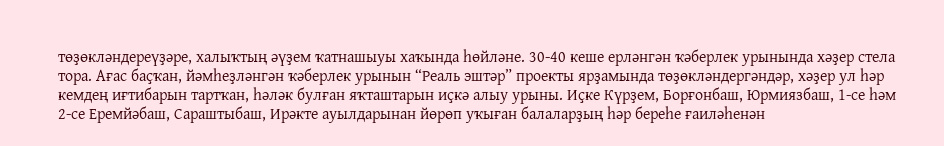төҙөкләндереүҙәре, халыҡтың әүҙем ҡатнашыуы хаҡында һөйләне. 30-40 кеше ерләнгән ҡәберлек урынында хәҙер стела тора. Ағас баҫҡан, йәмһеҙләнгән ҡәберлек урынын “Реаль эштәр” проекты ярҙамында төҙөкләндергәндәр, хәҙер ул һәр кемдең иғтибарын тартҡан, һәләк булған яҡташтарын иҫкә алыу урыны. Иҫке Күрҙем, Борғонбаш, Юрмиязбаш, 1-се һәм 2-се Еремйәбаш, Сараштыбаш, Ирәкте ауылдарынан йөрөп уҡыған балаларҙың һәр береһе ғаиләһенән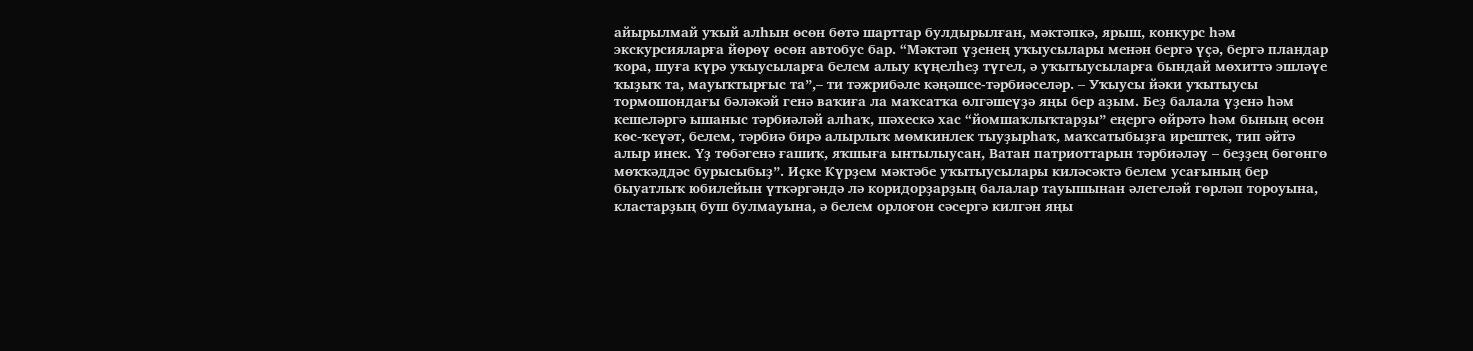айырылмай уҡый алһын өсөн бөтә шарттар булдырылған, мәктәпкә, ярыш, конкурс һәм экскурсияларға йөрөү өсөн автобус бар. “Мәктәп үҙенең уҡыусылары менән бергә үҫә, бергә пландар ҡора, шуға күрә уҡыусыларға белем алыу күңелһеҙ түгел, ә уҡытыусыларға бындай мөхиттә эшләүе ҡыҙыҡ та, мауыҡтырғыс та”,– ти тәжрибәле кәңәшсе-тәрбиәселәр. – Уҡыусы йәки уҡытыусы тормошондағы бәләкәй генә ваҡиға ла маҡсатҡа өлгәшеүҙә яңы бер аҙым. Беҙ балала үҙенә һәм кешеләргә ышаныс тәрбиәләй алһаҡ, шәхескә хас “йомшаҡлыҡтарҙы” еңергә өйрәтә һәм бының өсөн көс-ҡеүәт, белем, тәрбиә бирә алырлыҡ мөмкинлек тыуҙырһаҡ, маҡсатыбыҙға ирештек, тип әйтә алыр инек. Үҙ төбәгенә ғашиҡ, яҡшыға ынтылыусан, Ватан патриоттарын тәрбиәләү – беҙҙең бөгөнгө мөҡҡәддәс бурысыбыҙ”. Иҫке Күрҙем мәктәбе уҡытыусылары киләсәктә белем усағының бер быуатлыҡ юбилейын үткәргәндә лә коридорҙарҙың балалар тауышынан әлегеләй гөрләп тороуына, кластарҙың буш булмауына, ә белем орлоғон сәсергә килгән яңы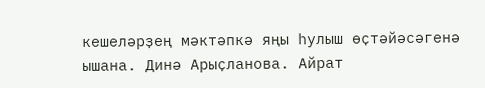кешеләрҙең мәктәпкә яңы һулыш өҫтәйәсәгенә ышана. Динә Арыҫланова. Айрат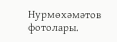Нурмөхәмәтов фотолары.